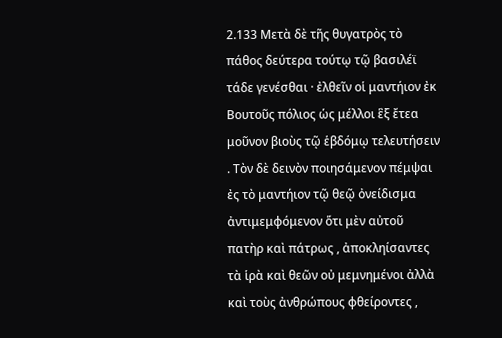2.133 Μετὰ δὲ τῆς θυγατρὸς τὸ πάθος δεύτερα τούτῳ τῷ βασιλέϊ τάδε γενέσθαι · ἐλθεῖν οἱ μαντήιον ἐκ Βουτοῦς πόλιος ὡς μέλλοι ἓξ ἔτεα μοῦνον βιοὺς τῷ ἑβδόμῳ τελευτήσειν . Τὸν δὲ δεινὸν ποιησάμενον πέμψαι ἐς τὸ μαντήιον τῷ θεῷ ὀνείδισμα ἀντιμεμφόμενον ὅτι μὲν αὐτοῦ πατὴρ καὶ πάτρως , ἀποκληίσαντες τὰ ἱρὰ καὶ θεῶν οὐ μεμνημένοι ἀλλὰ καὶ τοὺς ἀνθρώπους φθείροντες ,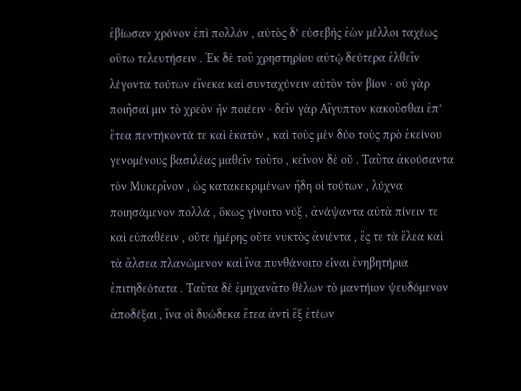ἐβίωσαν χρόνον ἐπὶ πολλόν , αὐτὸς δ’ εὐσεβὴς ἐὼν μέλλοι ταχέως οὕτω τελευτήσειν . Ἐκ δὲ τοῦ χρηστηρίου αὐτῷ δεύτερα ἐλθεῖν λέγοντα τούτων εἵνεκα καὶ συνταχύνειν αὐτὸν τὸν βίον · οὐ γὰρ ποιῆσαί μιν τὸ χρεὸν ἦν ποιέειν · δεῖν γὰρ Αἴγυπτον κακοῦσθαι ἐπ’ ἔτεα πεντήκοντά τε καὶ ἑκατόν , καὶ τοὺς μὲν δύο τοὺς πρὸ ἐκείνου γενομένους βασιλέας μαθεῖν τοῦτο , κεῖνον δὲ οὔ . Ταῦτα ἀκούσαντα τὸν Μυκερῖνον , ὡς κατακεκριμένων ἤδη οἱ τούτων , λύχνα ποιησάμενον πολλά , ὅκως γίνοιτο νύξ , ἀνάψαντα αὐτὰ πίνειν τε καὶ εὐπαθέειν , οὔτε ἡμέρης οὔτε νυκτὸς ἀνιέντα , ἔς τε τὰ ἕλεα καὶ τὰ ἄλσεα πλανώμενον καὶ ἵνα πυνθάνοιτο εἶναι ἐνηβητήρια ἐπιτηδεότατα . Ταῦτα δὲ ἐμηχανᾶτο θέλων τὸ μαντήιον ψευδόμενον ἀποδέξαι , ἵνα οἱ δυώδεκα ἔτεα ἀντὶ ἓξ ἐτέων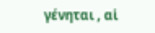γένηται , αἱ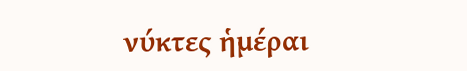νύκτες ἡμέραι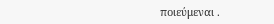ποιεύμεναι .